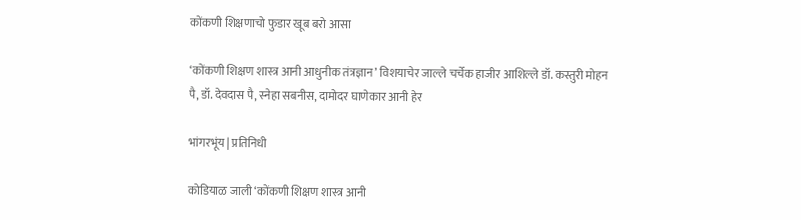कोंकणी शिक्षणाचो फुडार खूब बरो आसा

‘कोंकणी शिक्षण शास्त्र आनी आधुनीक तंत्रज्ञान’ विशयाचेर जाल्ले चर्चेक हाजीर आशिल्ले डॉ. कस्तुरी मोहन पै, डॉ. देवदास पै, स्नेहा सबनीस, दामोदर घाणेकार आनी हेर

भांगरभूंय | प्रतिनिधी

कोडियाळ जाली ‘कोंकणी शिक्षण शास्त्र आनी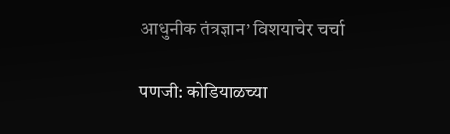आधुनीक तंत्रज्ञान’ विशयाचेर चर्चा

पणजी: कोडियाळच्या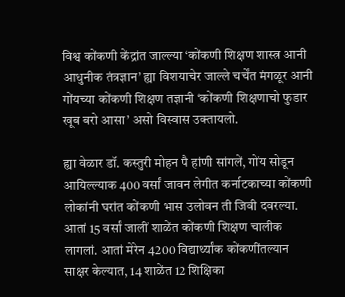विश्व कोंकणी केंद्रांत जाल्ल्या ‘कोंकणी शिक्षण शास्त्र आनी आधुनीक तंत्रज्ञान’ ह्या विशयाचेर जाल्ले चर्चेंत मंगळूर आनी गोंयच्या कोंकणी शिक्षण तज्ञानी ‘कोंकणी शिक्षणाचो फुडार खूब बरो आसा’ असो विस्वास उक्तायलो.

ह्या वेळार डॉ. कस्तुरी मोहन पै हांणी सांगलें, गोंय सोडून आयिल्ल्याक 400 वर्सां जावन लेगीत कर्नाटकाच्या कोंकणी लोकांनी घरांत कोंकणी भास उलोवन ती जिवी दवरल्या. आतां 15 वर्सां जालीं शाळेंत कोंकणी शिक्षण चालीक लागलां. आतां मेरेन 4200 विद्यार्थ्यांक कोंकणींतल्यान साक्षर केल्यात, 14 शाळेंत 12 शिक्षिका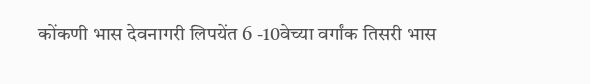कोंकणी भास देवनागरी लिपयेंत 6 -10वेच्या वर्गांक तिसरी भास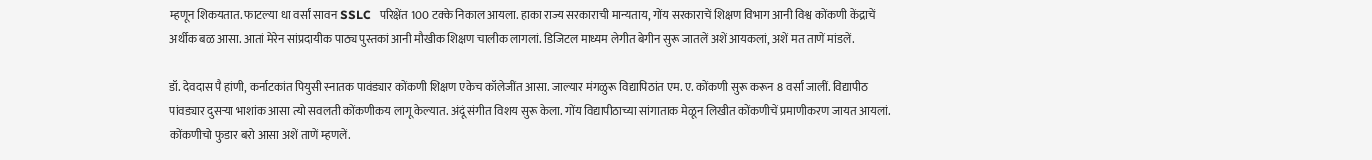म्हणून शिकयतात. फाटल्या धा वर्सां सावन SSLC   परिक्षेंत 100 टक्के निकाल आयला. हाका राज्य सरकाराची मान्यताय, गोंय सरकाराचें शिक्षण विभाग आनी विश्व कोंकणी केंद्राचें अर्थीक बळ आसा. आतां मेरेन सांप्रदायीक पाठ्य पुस्तकां आनी मौखीक शिक्षण चालीक लागलां. डिजिटल माध्यम लेगीत बेगीन सुरू जातलें अशें आयकलां, अशें मत ताणें मांडलें.

डॉ. देवदास पै हांणी, कर्नाटकांत पियुसी स्नातक पावंड्यार कोंकणी शिक्षण एकेच कॉलेजींत आसा. जाल्यार मंगळुरू विद्यापिठांत एम. ए. कोंकणी सुरू करून 8 वर्सां जालीं. विद्यापीठ पांवड्यार दुसर्‍या भाशांक आसा त्यो सवलती कोंकणीकय लागू केल्यात. अंदूं संगीत विशय सुरू केला. गोंय विद्यापीठाच्या सांगाताक मेळून लिखीत कोंकणीचें प्रमाणीकरण जायत आयलां. कोंकणीचो फुडार बरो आसा अशें ताणें म्हणलें.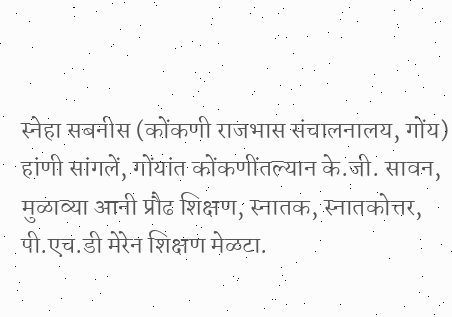स्नेहा सबनीस (कोंकणी राजभास संचालनालय, गोंय) हांणी सांगलें, गोंयांत कोंकणींतल्यान के.जी. सावन, मुळाव्या आनी प्रौढ शिक्षण, स्नातक, स्नातकोत्तर, पी.एच.डी मेरेन शिक्षण मेळटा.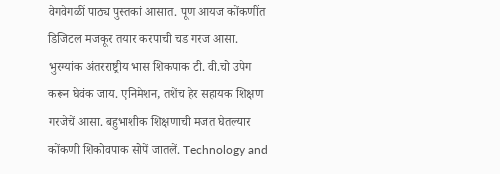वेगवेगळीं पाठ्य पुस्तकां आसात. पूण आयज कोंकणींत डिजिटल मजकूर तयार करपाची चड गरज आसा. भुरग्यांक अंतरराष्ट्रीय भास शिकपाक टी. वी.चो उपेग करून घेवंक जाय. एनिमेशन, तशेंच हेर सहायक शिक्षण गरजेचें आसा. बहुभाशीक शिक्षणाची मजत घेतल्यार कोंकणी शिकोवपाक सोपें जातलें. Technology and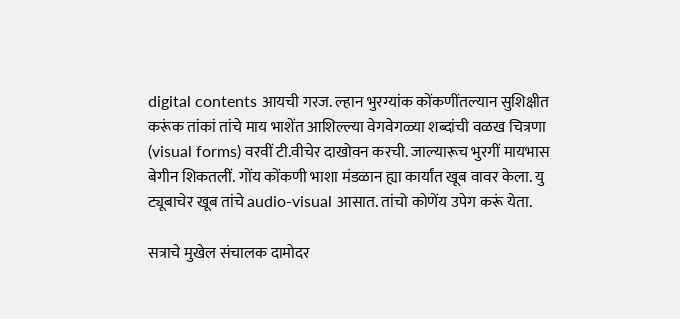digital contents आयची गरज. ल्हान भुरग्यांक कोंकणींतल्यान सुशिक्षीत करूंक तांकां तांचे माय भाशेंत आशिल्ल्या वेगवेगळ्या शब्दांची वळख चित्रणा (visual forms) वरवीं टी.वीचेर दाखोवन करची. जाल्यारूच भुरगीं मायभास बेगीन शिकतलीं. गोंय कोंकणी भाशा मंडळान ह्या कार्यांत खूब वावर केला. यु ट्यूबाचेर खूब तांचे audio-visual आसात. तांचो कोणेंय उपेग करूं येता.

सत्राचे मुखेल संचालक दामोदर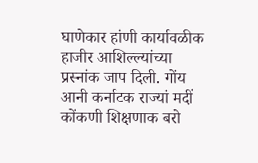घाणेकार हांणी कार्यावळीक हाजीर आशिल्ल्यांच्या प्रस्नांक जाप दिली. गोंय आनी कर्नाटक राज्यां मदीं कोंकणी शिक्षणाक बरो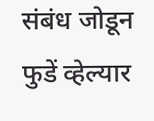संबंध जोडून फुडें व्हेल्यार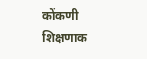कोंकणी शिक्षणाक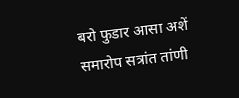बरो फुडार आसा अशें समारोप सत्रांत तांणी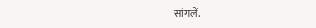सांगलें.